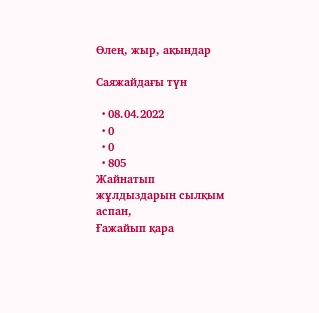Өлең, жыр, ақындар

Саяжайдағы түн

  • 08.04.2022
  • 0
  • 0
  • 805
Жайнатып жұлдыздарын сылқым аспан,
Ғажайып қара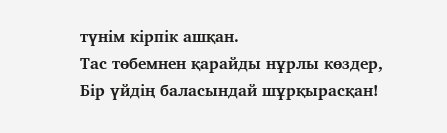түнім кірпік ашқан.
Тас төбемнен қарайды нұрлы көздер,
Бір үйдің баласындай шұрқырасқан!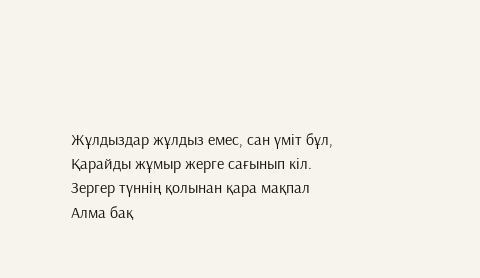Жұлдыздар жұлдыз емес, сан үміт бұл,
Қарайды жұмыр жерге сағынып кіл.
Зергер түннің қолынан қара мақпал
Алма бақ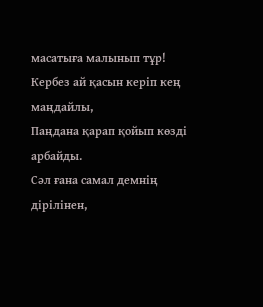масатыға малынып тұр!
Кербез ай қасын керіп кең маңдайлы,
Паңдана қарап қойып көзді арбайды.
Сәл ғана самал демнің дірілінен,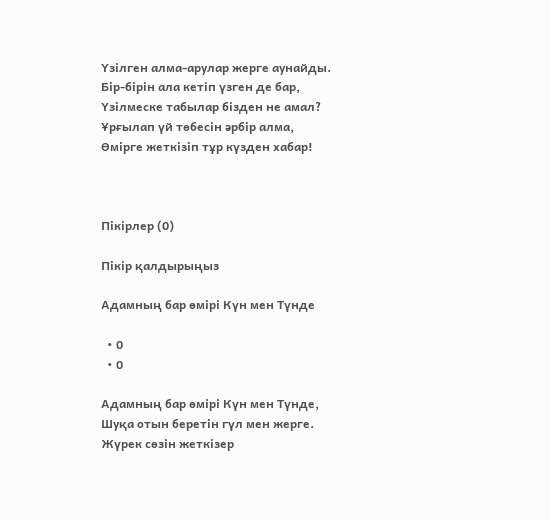Үзілген алма-арулар жерге аунайды.
Бір-бірін ала кетіп үзген де бар,
Үзілмеске табылар бізден не амал?
Ұрғылап үй төбесін әрбір алма,
Өмірге жеткізіп тұр күзден хабар!



Пікірлер (0)

Пікір қалдырыңыз

Адамның бар өмірі Күн мен Түнде

  • 0
  • 0

Адамның бар өмірі Күн мен Түнде,
Шуқа отын беретін гүл мен жерге.
Жүрек сөзін жеткізер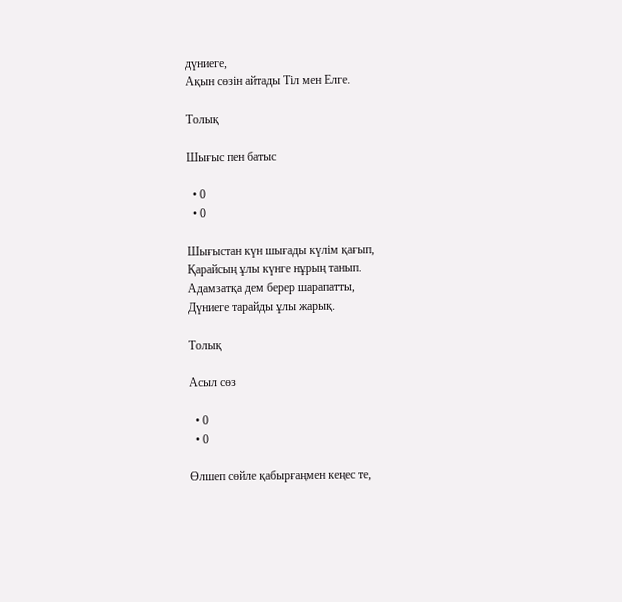дүниеге,
Ақын сөзін айтады Тіл мен Елге.

Толық

Шығыс пен батыс

  • 0
  • 0

Шығыстан күн шығады күлім қағып,
Қарайсың ұлы күнге нұрың танып.
Адамзатқа дем берер шарапатты,
Дүниеге тарайды ұлы жарық.

Толық

Асыл сөз

  • 0
  • 0

Өлшеп сөйле қабырғаңмен кеңес те,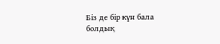Біз де бір күн бала болдық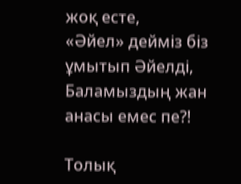жоқ есте,
«Әйел» дейміз біз ұмытып Әйелді,
Баламыздың жан анасы емес пе?!

Толық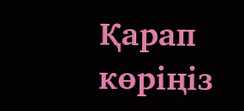Қарап көріңіз